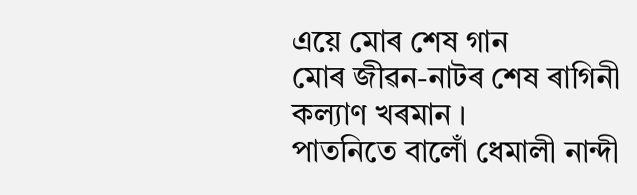এয়ে মোৰ শেষ গান
মোৰ জীৱন-নাটৰ শেষ ৰাগিনী
কল্যাণ খৰমান ।
পাতনিতে বালোঁ ধেমালী নান্দী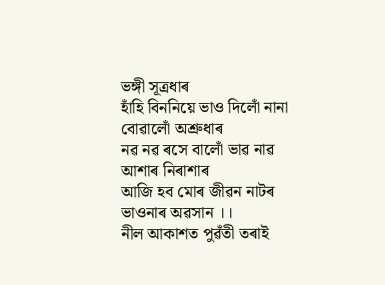ভঙ্গী সূত্ৰধাৰ
হাঁহি বিননিয়ে ভাও দিলোঁ নানা
বোৱালোঁ অশ্রুধাৰ
নৱ নৱ ৰসে বালোঁ ভাৱ নাৱ
আশাৰ নিৰাশাৰ
আজি হব মোৰ জীৱন নাটৰ
ভাওনাৰ অৱসান ।।
নীল আকাশত পুৱঁতী তৰাই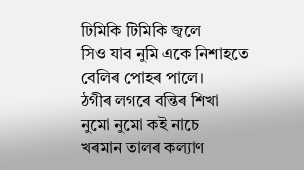ঢিমিকি টিমিকি জ্বলে
সিও যাব নুমি একে নিশাহতে
বেলিৰ পোহৰ পালে।
ঠগীৰ লগৰে বন্তিৰ শিখা
নুমো নুমো কই নাচে
খৰমান তালৰ কল্যাণ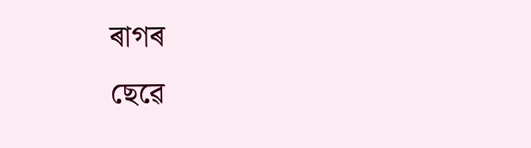ৰাগৰ
ছেৱে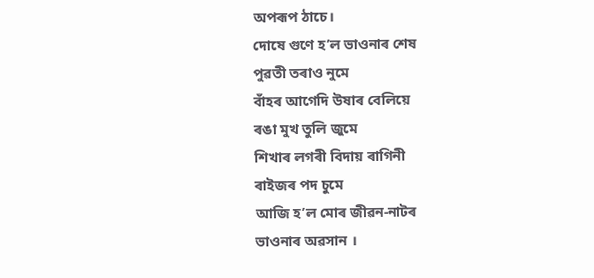অপৰূপ ঠাচে।
দোষে গুণে হ’ল ভাওনাৰ শেষ
পুৱতী তৰাও নুমে
বাঁহৰ আগেদি উষাৰ বেলিয়ে
ৰঙা মুখ তুলি জুমে
শিখাৰ লগৰী বিদায় ৰাগিনী
ৰাইজৰ পদ চুমে
আজি হ’ল মোৰ জীৱন-নাটৰ
ভাওনাৰ অৱসান ।